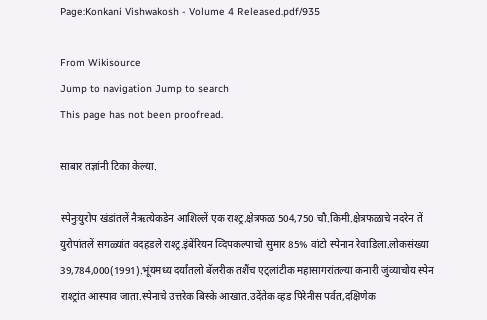Page:Konkani Vishwakosh - Volume 4 Released.pdf/935

From Wikisource
Jump to navigation Jump to search
This page has not been proofread.

साबार तज्ञांनी टिका केल्या.

स्पेनुःयुरोप खंडांतलें नैऋत्येकडेन आशिल्लें एक राश्ट्र.क्षेत्रफळ 504,750 चौ.किमी.क्षेत्रफळाचे नदरेन तें युरोपांतलें सगळ्यांत वदहडले राश्ट्र.इंबेंरियन व्दिपकल्पाचो सुमार 85% वांटो स्पेनान रेवाडिला.लोकसंख्या 39,784,000(1991).भूंयमध्य दर्यांतलो बॅलरीक तशैंच एट्लांटीक महासागरांतल्या कनारी जुंव्याचोय स्पेन राश्ट्रांत आस्पाव जाता.स्पेनाचे उत्तरेक बिस्के आखात.उदेंतेक व्हड पिरेनीस पर्वत,दक्षिणेक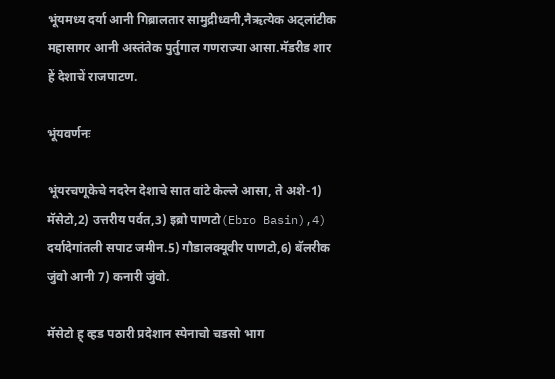भूंयमध्य दर्या आनी गिब्रालतार सामुद्रीध्वनी,नैऋत्येक अट्लांटीक महासागर आनी अस्तंतेक पुर्तुगाल गणराज्या आसा.मॅडरीड शार हें देशाचें राजपाटण.

भूंयवर्णनः

भूंयरचणूकेचे नदरेन देशाचे सात वांटे केल्ले आसा, ते अशे-1) मॅसेटो,2) उत्तरीय पर्वत,3) इब्रो पाणटो(Ebro Basin),4) दर्यादेगांतली सपाट जमीन.5) गौडालक्यूवीर पाणटो,6) बॅलरीक जुंवो आनी 7) कनारी जुंवो.

मॅसेटो ह् व्हड पठारी प्रदेशान स्पेनाचो चडसो भाग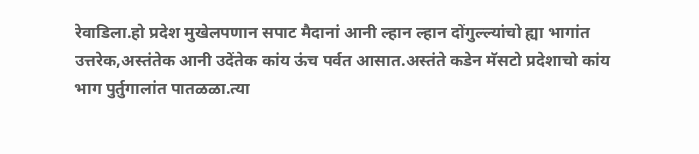रेवाडिला.हो प्रदेश मुखेलपणान सपाट मैदानां आनी ल्हान ल्हान दोंगुल्ल्यांचो ह्या भागांत उत्तरेक,अस्तंतेक आनी उदेंतेक कांय ऊंच पर्वत आसात.अस्तंते कडेन मॅसटो प्रदेशाचो कांय भाग पुर्तुगालांत पातळळा.त्या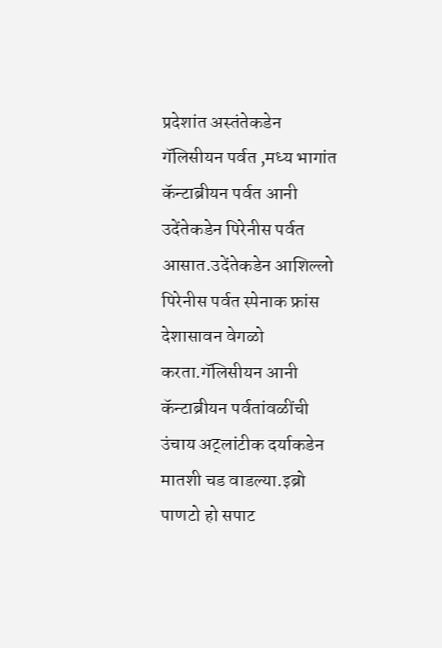प्रदेशांत अस्तंतेकडेन गॅलिसीयन पर्वत ,मध्य भागांत कॅन्टाब्रीयन पर्वत आनी उदेंतेकडेन पिरेनीस पर्वत आसात.उदेंतेकडेन आशिल्लो पिरेनीस पर्वत स्पेनाक फ्रांस देशासावन वेगळो करता.गॅलिसीयन आनी कॅन्टाब्रीयन पर्वतांवळींची उंचाय अट्लांटीक दर्याकडेन मातशी चड वाडल्या.इब्रो पाणटो हो सपाट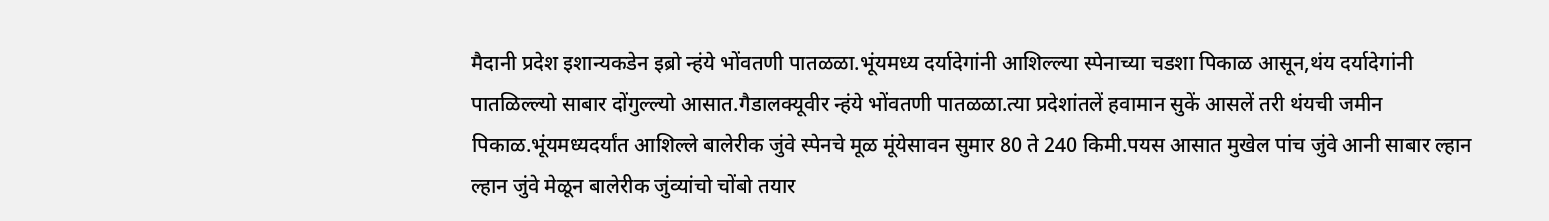मैदानी प्रदेश इशान्यकडेन इब्रो न्हंये भोंवतणी पातळळा.भूंयमध्य दर्यादेगांनी आशिल्ल्या स्पेनाच्या चडशा पिकाळ आसून,थंय दर्यादेगांनी पातळिल्ल्यो साबार दोंगुल्ल्यो आसात.गैडालक्यूवीर न्हंये भोंवतणी पातळळा.त्या प्रदेशांतलें हवामान सुकें आसलें तरी थंयची जमीन पिकाळ.भूंयमध्यदर्यांत आशिल्ले बालेरीक जुंवे स्पेनचे मूळ मूंयेसावन सुमार 80 ते 240 किमी.पयस आसात मुखेल पांच जुंवे आनी साबार ल्हान ल्हान जुंवे मेळून बालेरीक जुंव्यांचो चोंबो तयार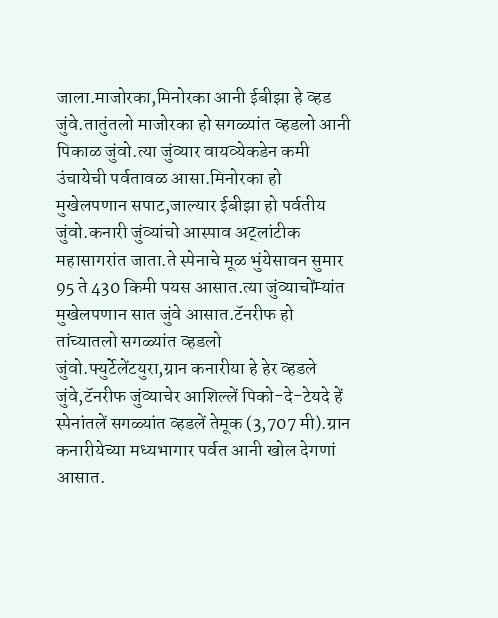जाला.माजोरका,मिनोरका आनी ईबीझा हे व्हड जुंवे.तातुंतलो माजोरका हो सगळ्यांत व्हडलो आनी पिकाळ जुंवो.त्या जुंव्यार वायव्येकडेन कमी उंचायेची पर्वतावळ आसा.मिनोरका हो मुखेलपणान सपाट,जाल्यार ईबीझा हो पर्वतीय जुंवो.कनारी जुंव्यांचो आस्पाव अट्लांटीक महासागरांत जाता.ते स्पेनाचे मूळ भुंयेसावन सुमार 95 ते 430 किमी पयस आसात.त्या जुंव्याचोंम्यांत मुखेलपणान सात जुंवे आसात.टॅनरीफ हो तांच्यातलो सगळ्यांत व्हडलो जुंवो.फ्युर्टेलेंटयुरा,ग्रान कनारीया हे हेर व्हडले जुंवे,टॅनरीफ जुंव्याचेर आशिल्लें पिको-दे-टेयदे हें स्पेनांतलें सगळ्यांत व्हडलें तेमूक (3,707 मी).ग्रान कनारीयेच्या मध्यभागार पर्वत आनी खोल देगणां आसात.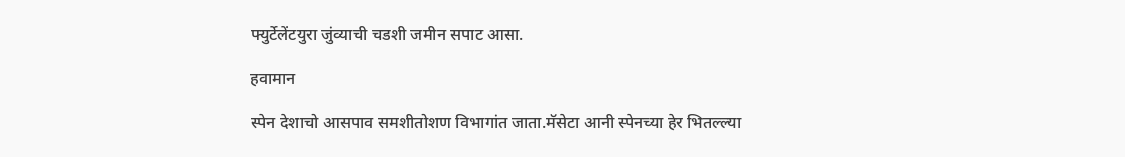फ्युर्टेलेंटयुरा जुंव्याची चडशी जमीन सपाट आसा.

हवामान

स्पेन देशाचो आसपाव समशीतोशण विभागांत जाता.मॅसेटा आनी स्पेनच्या हेर भितल्ल्या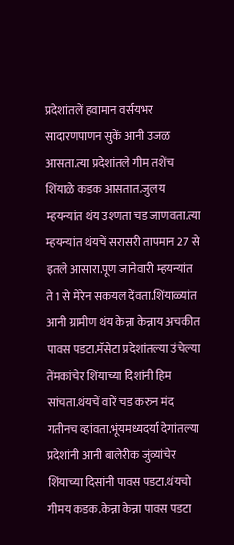प्रदेशांतलें हवामान वर्सयभर सादारणपाणन सुकें आनी उजळ आसता.त्या प्रदेशांतले गीम तशेंच शिंयाळे कडक आसतात.जुलय म्हयन्यांत थंय उश्णता चड जाणवता.त्या म्हयन्यांत थंयचें सरासरी तापमान 27 से इतले आसारा.पूण जानेवारी म्हयन्यांत ते 1 से मेरेन सकयल देंवता.शिंयाळ्यांत आनी ग्रामीण थंय केन्ना केन्नाय अचकीत पावस पडटा.मॅसेटा प्रदेशांतल्या उंचेल्या तेंमकांचेर शिंयाच्या दिशांनी हिम सांचता.थंयचें वारें चड करुन मंद गतीनच व्हांवता.भूंयमध्यदर्या देगांतल्या प्रदेशांनी आनी बालेरीक जुंव्यांचेर शिंयाच्या दिसांनी पावस पडटा.थंयचो गीमय कडक.केन्ना केन्ना पावस पडटा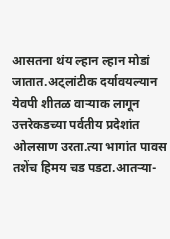आसतना थंय ल्हान ल्हान मोडां जातात.अट्लांटीक दर्यावयल्यान येवपी शीतळ वाऱ्याक लागून उत्तरेकडच्या पर्वतीय प्रदेशांत ओलसाण उरता.त्या भागांत पावस तशेंच हिमय चड पडटा.आतऱ्या-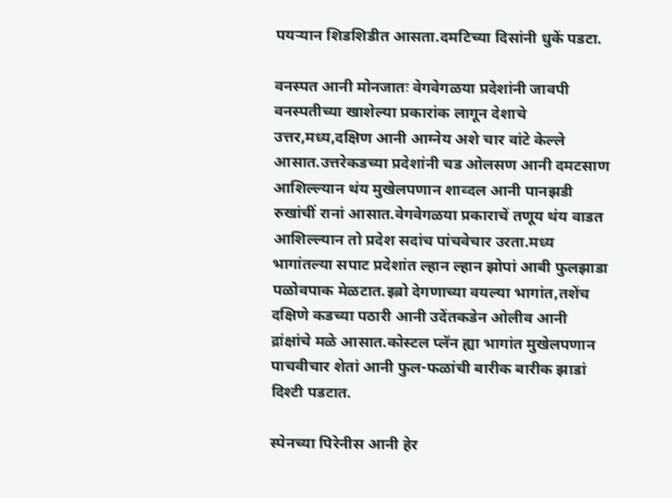पयऱ्यान शिडशिडीत आसता.दमटिच्या दिसांनी धुकें पडटा.

वनस्पत आनी मोनजातः वेगवेगळया प्रदेशांनी जावपी वनस्पतीच्या खाशेल्या प्रकारांक लागून देशाचे उत्तर,मध्य,दक्षिण आनी आग्नेय अशे चार वांटे केल्ले आसात.उत्तरेकडच्या प्रदेशांनी चड ओलसण आनी दमटसाण आशिल्ल्यान थंय मुखेलपणान शाव्दल आनी पानझडी रुखांचीं रानां आसात.वेगवेगळया प्रकाराचें तणूय थंय वाडत आशिल्ल्यान तो प्रदेश सदांच पांचवेचार उरता.मध्य भागांतल्या सपाट प्रदेशांत ल्हान ल्हान झोपां आबी फुलझाडा पळोवपाक मेळटात.इब्रो देगणाच्या वयल्या भागांत,तशेंच दक्षिणे कडच्या पठारी आनी उदेंतकडेन ओलीव आनी द्रांक्षांचे मळे आसात.कोस्टल प्लॅन ह्या भागांत मुखेलपणान पाचवीचार शेतां आनी फुल-फळांची बारीक बारीक झाडां दिश्टी पडटात.

स्पेनच्या पिरेनीस आनी हेर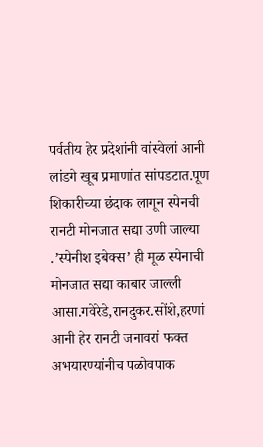पर्वतीय हेर प्रदेशांनी वांस्वेलां आनी लांडगे खूब प्रमाणांत सांपडटात.पूण शिकारीच्या छंदाक लागून स्पेनची रानटी मोनजात सद्या उणी जाल्या .’स्पेनीश इबेक्स’ ही मूळ स्पेनाची मोनजात सद्या काबार जाल्ली आसा.गवेरेडे,रानदुकर.सोंशे,हरणां आनी हेर रानटी जनावरां फक्त अभयारण्यांनीच पळोवपाक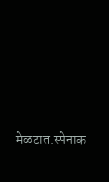मेळटात.स्पेनाक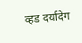व्हड दर्यादेग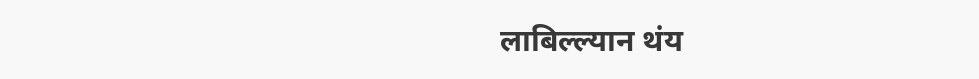लाबिल्ल्यान थंय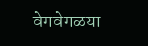वेगवेगळया